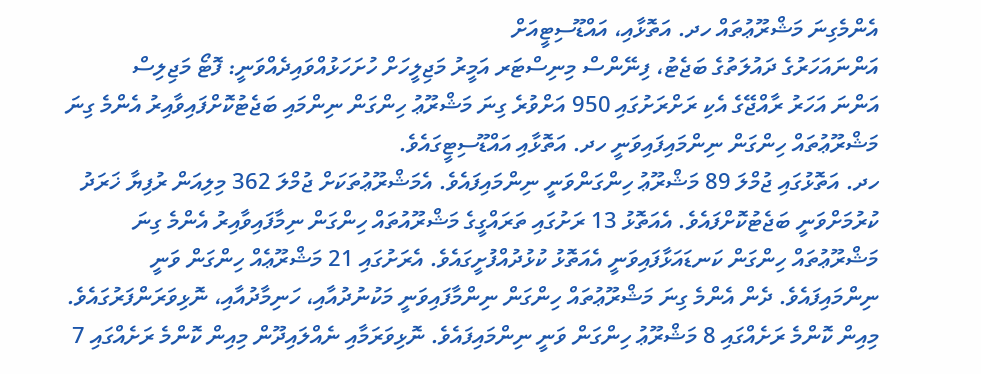އެންމެގިނަ މަޝްރޫޢުތައް ހދ. އަތޮޅާއި، އައްޑޫސިޓީއަށް
އަންނައަހަރުގެ ދައުލަތުގެ ބަޖެޓު، ފިނޭންސް މިނިސްޓަރ އަމީރު މަޖިލީހަށް ހުށަހަޅުއްވައިދެއްވަނީ: ފޮޓޯ މަޖިލިސް
އަންނަ އަހަރު ރާއްޖޭގެ އެކި ރަށްރަށުގައި 950 އަށްވުރެ ގިނަ މަޝްރޫޢު ހިންގަން ނިންމައި ބަޖެޓުކޮށްފައިވާއިރު އެންމެ ގިނަ މަޝްރޫޢުތައް ހިންގަން ނިންމައިފައިވަނީ ހދ. އަތޮޅާއި އައްޑޫސިޓީގައެވެ.
ހދ. އަތޮޅުގައި ޖުމްލަ 89 މަޝްރޫޢު ހިންގަންވަނީ ނިންމައިފައެވެ. އެމަޝްރޫޢުތަކަށް ޖުމްލަ 362 މިލިއަން ރުފިޔާ ޚަރަދު ކުރުމަށްވަނީ ބަޖެޓުކޮށްފައެވެ. އެއަތޮޅު 13 ރަށުގައި ތަރައްގީގެ މަޝްރޫއުތައް ހިންގަން ނިމާފައިވާއިރު އެންމެ ގިނަ މަޝްރޫޢުތައް ހިންގަން ކަނޑައަޅާފައިވަނީ އެއަތޮޅު ކުޅުދުއްފުށީގައެވެ. އެރަށުގައި 21 މަޝްރޫޢެއް ހިންގަން ވަނީ ނިންމައިފައެވެ. ދެން އެންމެ ގިނަ މަޝްރޫޢުތައް ހިންގަން ނިންމާފައިވަނީ މަކުނުދުއާއި، ހަނިމާދުއާއި، ނޮޅިވަރަންފަރުގައެވެ. މިއިން ކޮންމެ ރަށެއްގައި 8 މަޝްރޫޢު ހިންގަން ވަނީ ނިންމައިފައެވެ. ނޮޅިވަރަމާއި ނެއްލައިދޫން މިއިން ކޮންމެ ރަށެއްގައި 7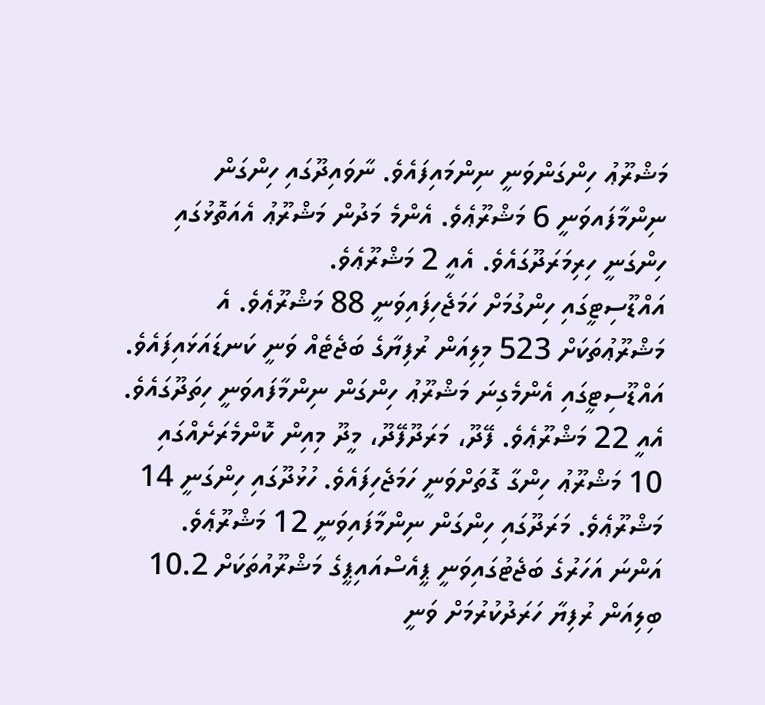މަޝްރޫޢު ހިންގަންވަނީ ނިންމައިފައެވެ. ނާވައިދޫގައި ހިންގަން ނިންމާފައވަނީ 6 މަޝްރޫޢެވެ. އެންމެ މަދުން މަޝްރޫޢު އެއަތޮޅުގައި ހިންގަނީ ހިރިމަރަދޫގައެވެ. އެއީ 2 މަޝްރޫޢެވެ.
އައްޑޫސިޓީގައި ހިންގުމަށް ހަމަޖެހިފައިވަނީ 88 މަޝްރޫޢެވެ. އެ މަޝްރޫޢުތަކަށް 523 މިލިއަން ރުފިޔާގެ ބަޖެޓެއް ވަނީ ކަނޑައަޅައިފައެވެ. އައްޑޫސިޓީގައި އެންމެގިނަ މަޝްރޫޢު ހިންގަން ނިންމާފައވަނީ ހިތަދޫގައެވެ. އެއީ 22 މަޝްރޫޢެވެ. ފޭދޫ، މަރަދޫފޭދޫ، މީދޫ މިއިން ކޮންމެރަށެއްގައި 10 މަޝްރޫޢު ހިންގާ ގޮތަށްވަނީ ހަމަޖެހިފައެވެ. ހުޅުދޫގައި ހިންގަނީ 14 މަޝްރޫޢެވެ. މަރަދޫގައި ހިންގަން ނިންމާފައިވަނީ 12 މަޝްރޫޢެވެ.
އަންނަ އަހަރުގެ ބަޖެޓުގައިވަނީ ޕީއެސްއައިޕީގެ މަޝްރޫއުތަކަށް 10.2 ބިލިއަން ރުފިޔާ ހަރަދުކުރުމަށް ވަނީ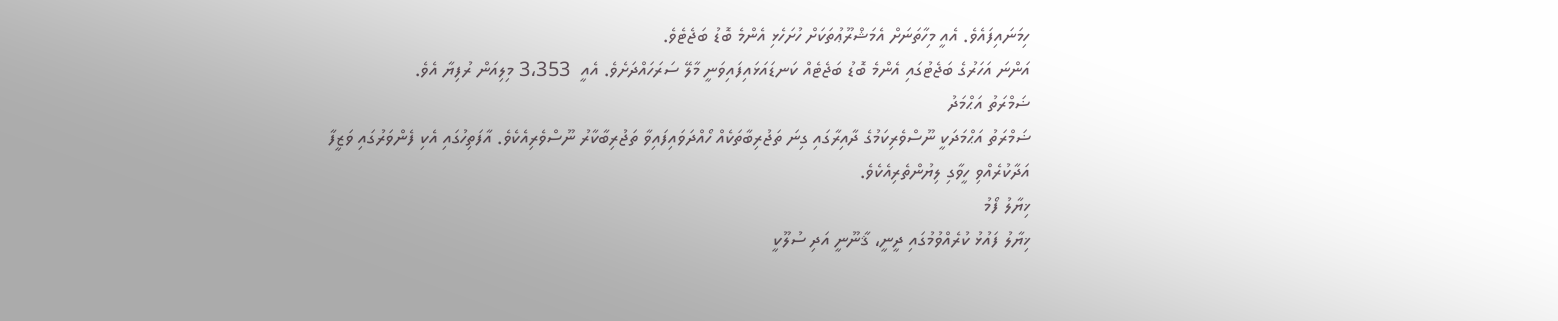ހިމަނައިފައެވެ. އެއީ މިހާތަނަށް އެމަޝްރޫޢުތަކަށް ހުށަހެޅި އެންމެ ބޮޑު ބަޖެޓެވެ.
އަންނަ އަހަރުގެ ބަޖެޓުގައި އެންމެ ބޮޑު ބަޖެޓެއް ކަނޑައަޅައިފައިވަނީ މާލޭ ސަރަހައްދަށެވެ. އެއީ  3،353 މިލިއަން ރުފިޔާ އެވެ.
ޟަމްރަތު އަޙްމަދު
ޟަމްރަތު އަޙްމަދަކީ ނޫސްވެރިކަމުގެ ދާއިރާގައި ގިނަ ތަޖުރިބާތަކެއް ހޯއްދަވައިފައިވާ ތަޖުރިބާކާރު ނޫސްވެރިއެކެވެ. އާފަތިހުގައި އެކި ފެންވަރުގައި ވަޒީފާ އަދާކުރެއްވި ހީވާގި ލިޔުންތެރިއެކެވެ.
ޚިޔާލު ފޯމު
ޚިޔާލު ފައުޅު ކުރެއްވުމުގައި ދީނީ، ޤާނޫނީ އަދި ސުލޫކީ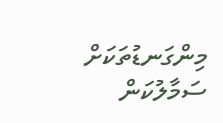މިންގަނޑުތަކަށް ސަމާލުކަން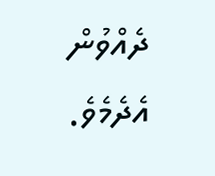ދެއްވުން އެދެމެވެ.